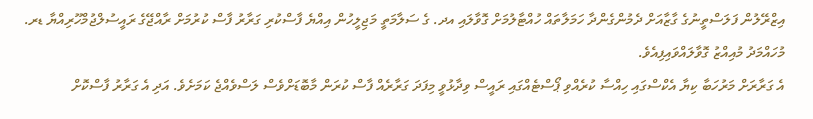އިޒްރޭލުން ފަލަސްތީނުގެ ގާޒާއަށް ދެމުންގެންދާ ހަމަލާތައް ހުއްޓާލުމަށް ގޮވާލައި އދ. ގެ ސަލާމަތީ މަޖިލީހުން އިއްޔެ ފާސްކުރި ގަރާރު ފާސް ކުރުމަށް ރާއްޖޭގެ ރައީސުލްޖުމްހޫރިއްޔާ ޑރ. މުހައްމަދު މުއިއްޒު ގޮވާލައްވައިފިއެވެ.
އެ ގަރާރަށް މަރުހަބާ ކިޔާ އެކްސްގައި ހިއްސާ ކުރެއްވި ޕޯސްޓެއްގައި ރައީސް ވިދާޅުވީ މިފަދަ ގަރާރެއް ފާސް ކުރަން މާބޮޑަށްވެސް ލަސްވެއްޖެ ކަމަށެވެ. އަދި އެ ގަރާރު ފާސްކޮށް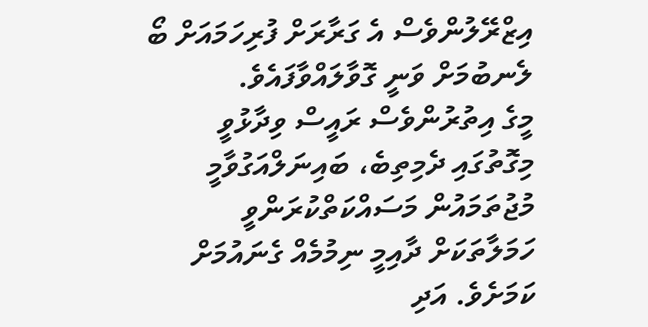އިޒްރޭލުންވެސް އެ ގަރާރަށް ފުރިހަމައަށް ބޯ ލެނބުމަށް ވަނީ ގޮވާލައްވާފައެވެ.
މީގެ އިތުރުންވެސް ރައީސް ވިދާޅުވީ މިގޮތުގައި ދެމިތިބެ، ބައިނަލްއަގުވާމީ މުޖުތަމައުން މަސައްކަތްކުރަންވީ ހަމަލާތަކަށް ދާއިމީ ނިމުމެއް ގެނައުމަށް ކަމަށެވެ. އަދި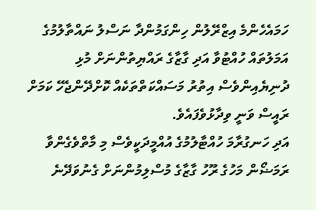ހަމައެހެންމެ އިޒްރޭލުން ހިންގަމުންދާ ނަސްލު ނައްތާލުމުގެ އަމަލުތައް ހުއްޓުވާ އަދި ގާޒާގެ ރައްޔިތުންނަށް މުޅި ދުނިޔެއިންވެސް އިތުރު މަސައްކަތްތަކެއް ކޮށްދޭންޖެހޭ ކަމަށް ރައީސް ވަނީ ވިދާޅުވެފައެވެ.
އަދި ހަނގުރާމަ ހުއްޓާލުމުގެ އުއްމީދަކީވެސް މި މާތްވެގެންވާ ރަމަޟޯން މަހުގެ ރޫހު ގާޒާގެ މުސްލިމުންނަށް ގެނުވަދޭނެ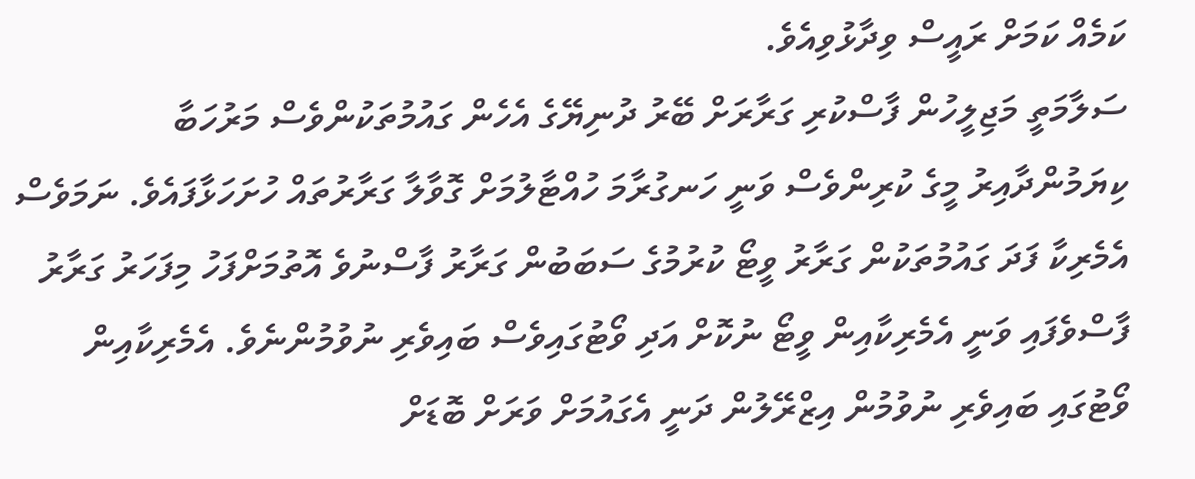ކަމެއް ކަމަށް ރައީސް ވިދާޅުވިއެވެ.
ސަލާމަތީ މަޖިލީހުން ފާސްކުރި ގަރާރަށް ބޭރު ދުނިޔޭގެ އެހެން ގައުމުތަކުންވެސް މަރުހަބާ ކިޔަމުންދާއިރު މީގެ ކުރިންވެސް ވަނީ ހަނގުރާމަ ހުއްޓާލުމަށް ގޮވާލާ ގަރާރުތައް ހުށަހަޅާފައެވެ. ނަމަވެސް އެމެރިކާ ފަދަ ގައުމުތަކުން ގަރާރު ވީޓޯ ކުރުމުގެ ސަބަބުން ގަރާރު ފާސްނުވެ އޮތުމަށްފަހު މިފަހަރު ގަރާރު ފާސްވެފައި ވަނީ އެމެރިކާއިން ވީޓޯ ނުކޮށް އަދި ވޯޓުގައިވެސް ބައިވެރި ނުވުމުންނެވެ. އެމެރިކާއިން ވޯޓުގައި ބައިވެރި ނުވުމުން އިޒްރޭލުން ދަނީ އެގައުމަށް ވަރަށް ބޮޑަށް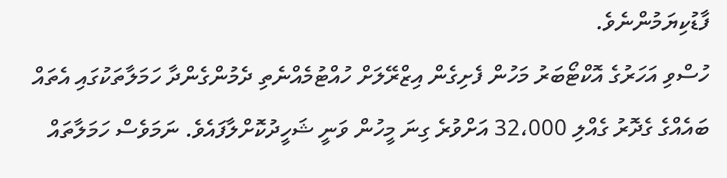ފާޑުކިޔަމުންނެވެ.
ހުސްވި އަހަރުގެ އޮކްޓޯބަރު މަހުން ފެށިގެން އިޒްރޭލަށް ހުއްޓުމެއްނެތި ދެމުންގެންދާ ހަމަލާތަކުގައި އެތައް ބައެއްގެ ގެދޮރު ގެއްލި 32،000 އަށްވުރެ ގިނަ މީހުން ވަނީ ޝަހީދުކޮށްލާފައެވެ. ނަމަވެސް ހަމަލާތައް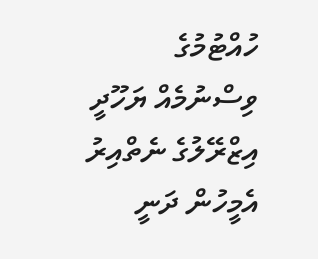ހުއްޓުމުގެ ވިސްނުމެއް ޔަހޫދީ އިޒްރޭލުގެ ނެތްއިރު އެމީހުން ދަނީ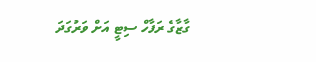ގާޒާގެ ރަފާހް ސިޓީ އަށް ވަރުގަދަ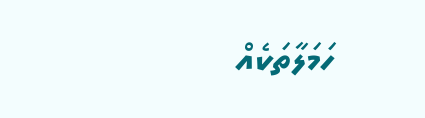ހަމަލާތަކެއް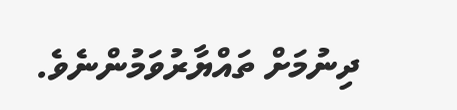ދިނުމަށް ތައްޔާރުވަމުންނެވެ.